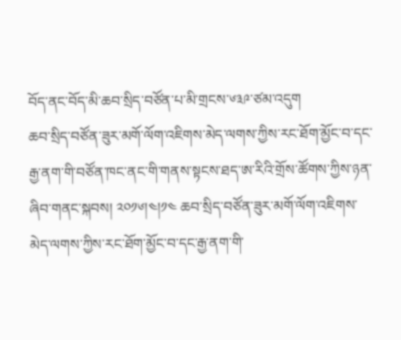བོད་ནང་བོད་མི་ཆབ་སྲིད་བཙོན་པ་མི་གྲངས་༦༣༩་ཙམ་འདུག
ཆབ་སྲིད་བཙོན་ཟུར་མགོ་ལོག་འཇིགས་མེད་ལགས་ཀྱིས་རང་ཐོག་མྱོང་བ་དང་རྒྱ་ནག་གི་བཙོན་ཁང་ནང་གི་གནས་སྟངས་ཐད་ཨ་རིའི་གྲོས་ཚོགས་ཀྱིས་ཉན་ཞིབ་གནང་སྐབས། ༢༠༡༦།༤།༡༤ ཆབ་སྲིད་བཙོན་ཟུར་མགོ་ལོག་འཇིགས་མེད་ལགས་ཀྱིས་རང་ཐོག་མྱོང་བ་དང་རྒྱ་ནག་གི་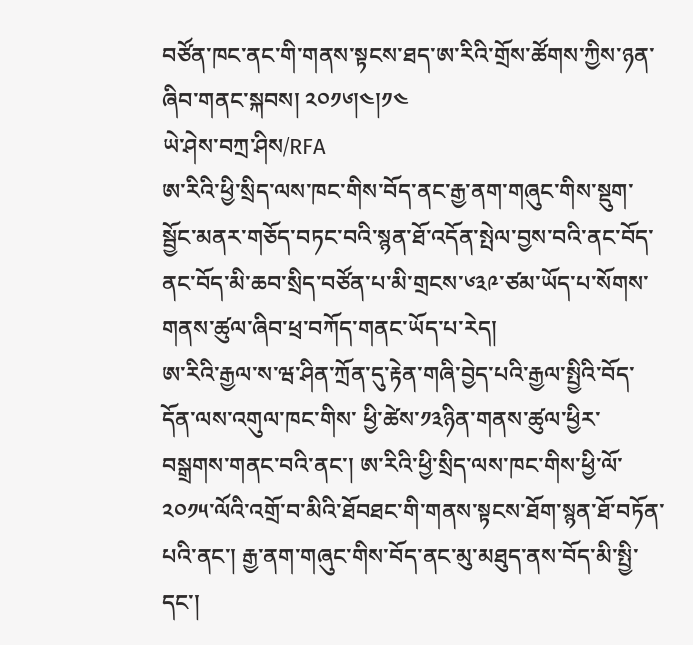བཙོན་ཁང་ནང་གི་གནས་སྟངས་ཐད་ཨ་རིའི་གྲོས་ཚོགས་ཀྱིས་ཉན་ཞིབ་གནང་སྐབས། ༢༠༡༦།༤།༡༤
ཡེ་ཤེས་བཀྲ་ཤིས/RFA
ཨ་རིའི་ཕྱི་སྲིད་ལས་ཁང་གིས་བོད་ནང་རྒྱ་ནག་གཞུང་གིས་སྡུག་སྦྱོང་མནར་གཅོད་བཏང་བའི་སྙན་ཐོ་འདོན་སྤེལ་བྱས་བའི་ནང་བོད་ནང་བོད་མི་ཆབ་སྲིད་བཙོན་པ་མི་གྲངས་༦༣༩་ཙམ་ཡོད་པ་སོགས་གནས་ཚུལ་ཞིབ་ཕྲ་བཀོད་གནང་ཡོད་པ་རེད།
ཨ་རིའི་རྒྱལ་ས་ཝ་ཤིན་ཀྲོན་དུ་རྟེན་གཞི་བྱེད་པའི་རྒྱལ་སྤྱིའི་བོད་དོན་ལས་འགུལ་ཁང་གིས་ ཕྱི་ཚེས་༡༣ཉིན་གནས་ཚུལ་ཕྱིར་བསྒྲགས་གནང་བའི་ནང་། ཨ་རིའི་ཕྱི་སྲིད་ལས་ཁང་གིས་ཕྱི་ལོ་༢༠༡༥་ལོའི་འགྲོ་བ་མིའི་ཐོབཐང་གི་གནས་སྟངས་ཐོག་སྙན་ཐོ་བཏོན་པའི་ནང་། རྒྱ་ནག་གཞུང་གིས་བོད་ནང་མུ་མཐུད་ནས་བོད་མི་སྤྱི་དང་།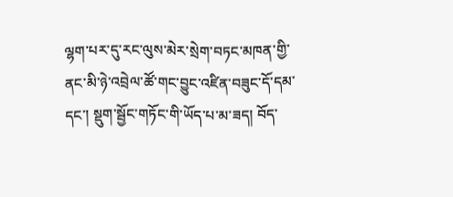ལྷག་པར་དུ་རང་ལུས་མེར་སྲེག་བཏང་མཁན་གྱི་ནང་མི་ཉེ་འབྲེལ་ཚོ་གང་བྱུང་འཛིན་བཟུང་དོ་དམ་དང་། སྡུག་སྦྱོང་གཏོང་གི་ཡོད་པ་མ་ཟད། བོད་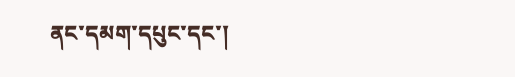ནང་དམག་དཔུང་དང་།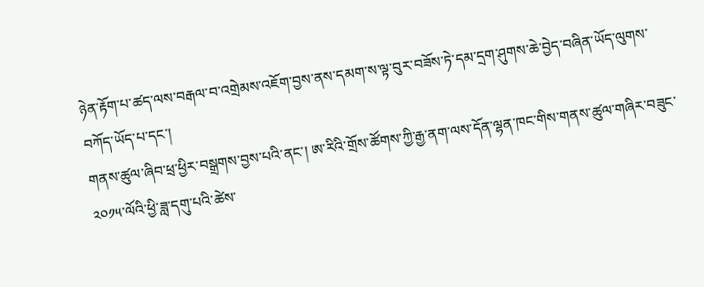ཉེན་རྟོག་པ་ཚད་ལས་བརྒལ་བ་འགྲེམས་འཇོག་བྱས་ནས་དམག་ས་ལྟ་བུར་བཟོས་ཏེ་དམ་དྲག་ཤུགས་ཆེ་བྱེད་བཞིན་ཡོད་ལུགས་བཀོད་ཡོད་པ་དང་།
གནས་ཚུལ་ཞིབ་ཕྲ་ཕྱིར་བསྒྲགས་བྱས་པའི་ནང་། ཨ་རིའི་གྲོས་ཚོགས་ཀྱི་རྒྱ་ནག་ལས་དོན་ལྷན་ཁང་གིས་གནས་ཚུལ་གཞིར་བཟུང་༢༠༡༥་ལོའི་ཕྱི་ཟླ་དགུ་པའི་ཚེས་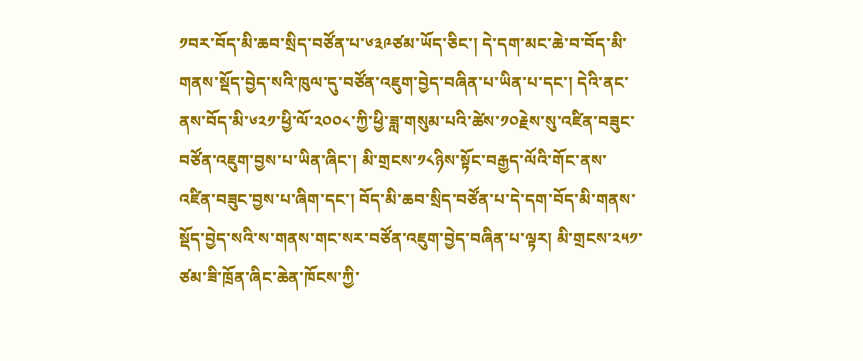༡བར་བོད་མི་ཆབ་སྲིད་བཙོན་པ་༦༣༩ཙམ་ཡོད་ཅིང་། དེ་དག་མང་ཆེ་བ་བོད་མི་གནས་སྡོད་བྱེད་སའི་ཁུལ་དུ་བཙོན་འཇུག་བྱེད་བཞིན་པ་ཡིན་པ་དང་། དེའི་ནང་ནས་བོད་མི་༦༢༡་ཕྱི་ལོ་༢༠༠༨་ཀྱི་ཕྱི་ཟླ་གསུམ་པའི་ཚེས་༡༠རྗེས་སུ་འཛིན་བཟུང་བཙོན་འཇུག་བྱས་པ་ཡིན་ཞིང་། མི་གྲངས་༡༨ཉིས་སྟོང་བརྒྱད་ལོའི་གོང་ནས་འཛིན་བཟུང་བྱས་པ་ཞིག་དང་། བོད་མི་ཆབ་སྲིད་བཙོན་པ་དེ་དག་བོད་མི་གནས་སྡོད་བྱེད་སའི་ས་གནས་གང་སར་བཙོན་འཇུག་བྱེད་བཞིན་པ་ལྟར། མི་གྲངས་༢༥༡་ཙམ་ཟི་ཁྲོན་ཞིང་ཆེན་ཁོངས་ཀྱི་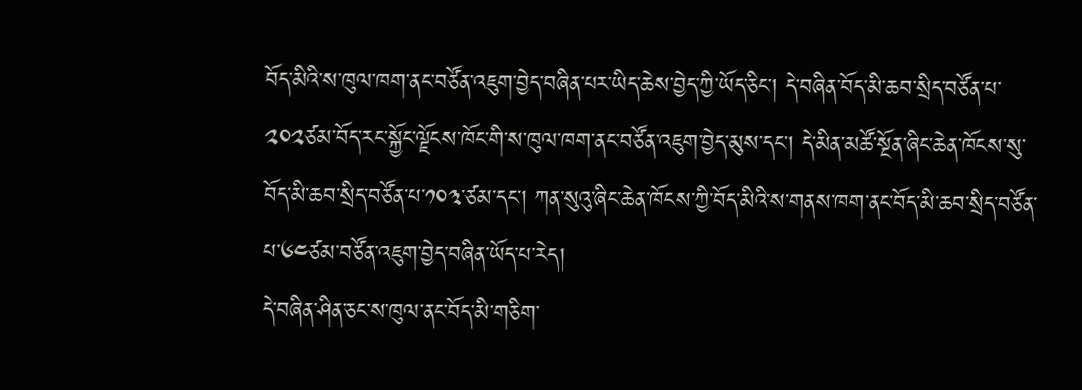བོད་མིའི་ས་ཁུལ་ཁག་ནང་བཙོན་འཇུག་བྱེད་བཞིན་པར་ཡིད་ཆེས་བྱེད་ཀྱི་ཡོད་ཅིང་། དེ་བཞིན་བོད་མི་ཆབ་སྲིད་བཙོན་པ་༢༠༢ཙམ་བོད་རང་སྐྱོང་ལྗོངས་ཁོང་གི་ས་ཁུལ་ཁག་ནང་བཙོན་འཇུག་བྱེད་མུས་དང་། དེ་མིན་མཚོ་སྔོན་ཞིང་ཆེན་ཁོངས་སུ་བོད་མི་ཆབ་སྲིད་བཙོན་པ་༡༠༣་ཙམ་དང་། ཀན་སུའུ་ཞིང་ཆེན་ཁོངས་ཀྱི་བོད་མིའི་ས་གནས་ཁག་ནང་བོད་མི་ཆབ་སྲིད་བཙོན་པ་༦༤ཙམ་བཙོན་འཇུག་བྱེད་བཞིན་ཡོད་པ་རེད།
དེ་བཞིན་ཤིན་ཅང་ས་ཁུལ་ནང་བོད་མི་གཅིག་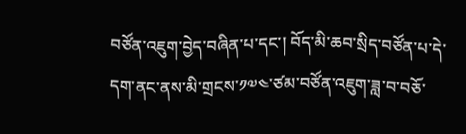བཙོན་འཇུག་བྱེད་བཞིན་པ་དང་། བོད་མི་ཆབ་སྲིད་བཙོན་པ་དེ་དག་ནང་ནས་མི་གྲངས་༡༧༤་ཙམ་བཙོན་འཇུག་ཟླ་བ་བཅོ་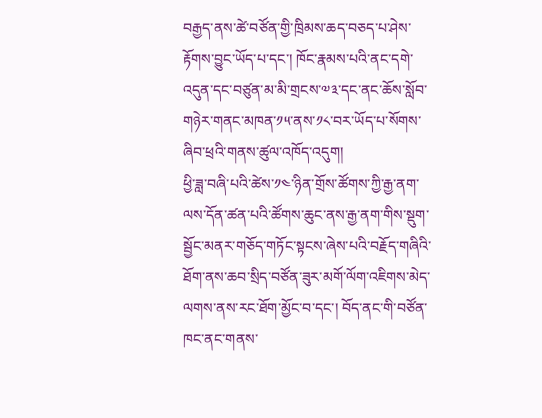བརྒྱད་ནས་ཚེ་བཙོན་གྱི་ཁྲིམས་ཆད་བཅད་པ་ཤེས་རྟོགས་བྱུང་ཡོད་པ་དང་། ཁོང་རྣམས་པའི་ནང་དགེ་འདུན་དང་བཙུན་མ་མི་གྲངས་༧༣་དང་ནང་ཆོས་སློབ་གཉེར་གནང་མཁན་༡༥་ནས་༡༨་བར་ཡོད་པ་སོགས་ཞིབ་ཕྲའི་གནས་ཚུལ་འཁོད་འདུག།
ཕྱི་ཟླ་བཞི་པའི་ཚེས་༡༤་ཉིན་གྲོས་ཚོགས་ཀྱི་རྒྱ་ནག་ལས་དོན་ཚན་པའི་ཚོགས་ཆུང་ནས་རྒྱ་ནག་གིས་སྡུག་སྦྱོང་མནར་གཅོད་གཏོང་སྟངས་ཞེས་པའི་བརྗོད་གཞིའི་ཐོག་ནས་ཆབ་སྲིད་བཙོན་ཟུར་མགོ་ལོག་འཇིགས་མེད་ལགས་ནས་རང་ཐོག་མྱོང་བ་དང་། བོད་ནང་གི་བཙོན་ཁང་ནང་གནས་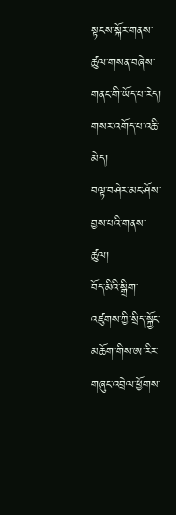སྟངས་སྐོར་གནས་ཚུལ་གསན་བཞེས་གནང་གི་ཡོད་པ་རེད།
གསར་འགོད་པ་འཆི་མེད།
བལྟ་བཤེར་མང་ཤོས་བྱས་པའི་གནས་ཚུལ།
བོད་མིའི་སྒྲིག་འཛུགས་ཀྱི་སྲིད་སྐྱོང་མཆོག་གིས་ཨ་རིར་གཞུང་འབྲེལ་ཕྱོགས་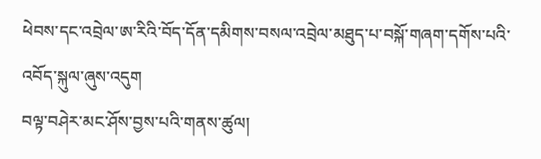ཕེབས་དང་འབྲེལ་ཨ་རིའི་བོད་དོན་དམིགས་བསལ་འབྲེལ་མཐུད་པ་བསྐོ་གཞག་དགོས་པའི་འབོད་སྐུལ་ཞུས་འདུག
བལྟ་བཤེར་མང་ཤོས་བྱས་པའི་གནས་ཚུལ།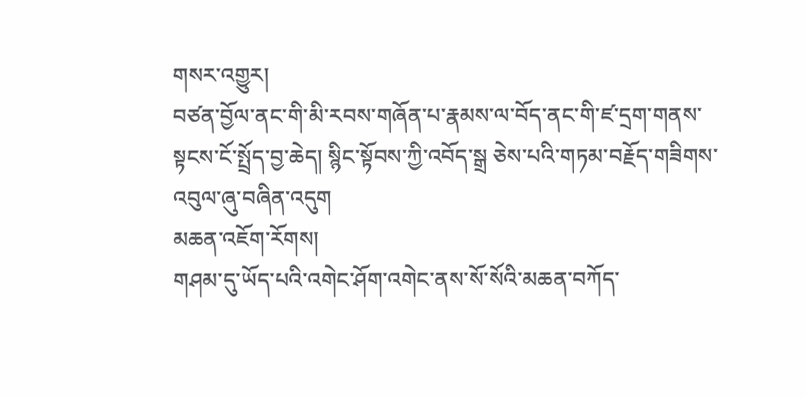གསར་འགྱུར།
བཙན་བྱོལ་ནང་གི་མི་རབས་གཞོན་པ་རྣམས་ལ་བོད་ནང་གི་ཛ་དྲག་གནས་སྟངས་ངོ་སྤྲོད་བྱ་ཆེད། སྙིང་སྟོབས་ཀྱི་འབོད་སྒྲ ཅེས་པའི་གཏམ་བརྗོད་གཟིགས་འབུལ་ཞུ་བཞིན་འདུག
མཆན་འཇོག་རོགས།
གཤམ་དུ་ཡོད་པའི་འགེང་ཤོག་འགེང་ནས་སོ་སོའི་མཆན་བཀོད་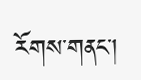རོགས་གནང་།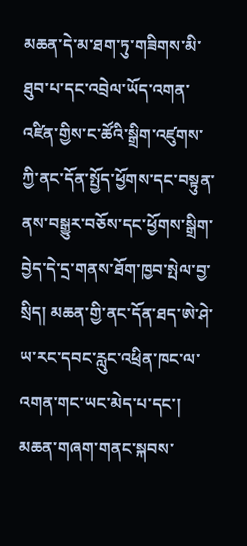མཆན་དེ་མ་ཐག་ཏུ་གཟིགས་མི་ཐུབ་པ་དང་འབྲེལ་ཡོད་འགན་འཛིན་གྱིས་ང་ཚོའི་སྒྲིག་འཛུགས་ཀྱི་ནང་དོན་སྤྱོད་ཕྱོགས་དང་བསྟུན་ནས་བསྒྱུར་བཅོས་དང་ཕྱོགས་སྒྲིག་བྱེད་དེ་དྲ་གནས་ཐོག་ཁྱབ་སྤེལ་བྱ་སྲིད། མཆན་གྱི་ནང་དོན་ཐད་ཨེ་ཤེ་ཡ་རང་དབང་རླུང་འཕྲིན་ཁང་ལ་འགན་གང་ཡང་མེད་པ་དང་། མཆན་གཞག་གནང་སྐབས་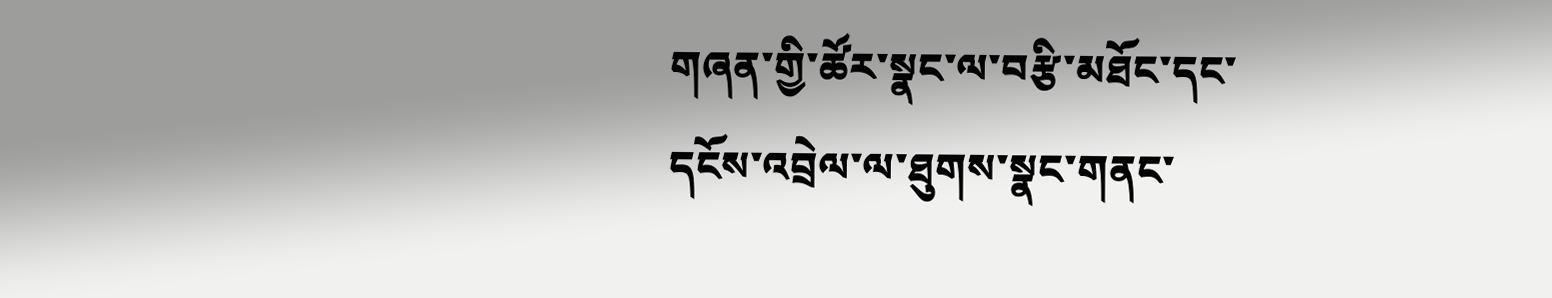གཞན་གྱི་ཚོར་སྣང་ལ་བརྩི་མཐོང་དང་དངོས་འབྲེལ་ལ་ཐུགས་སྣང་གནང་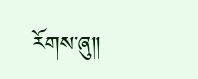རོགས་ཞུ༎